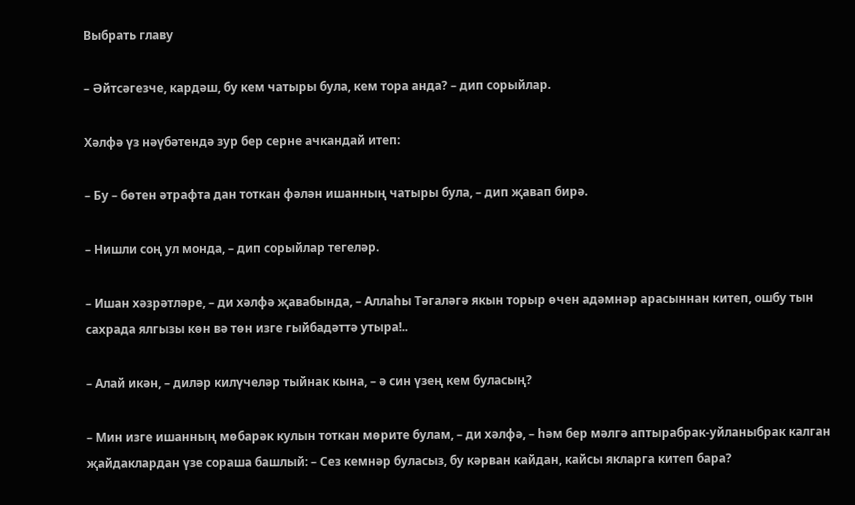Выбрать главу

– Әйтсәгезче, кардәш, бу кем чатыры була, кем тора анда? – дип сорыйлар.

Хәлфә үз нәүбәтендә зур бер серне ачкандай итеп:

– Бу – бөтен әтрафта дан тоткан фәлән ишанның чатыры була, – дип җавап бирә.

– Нишли соң ул монда, – дип сорыйлар тегеләр.

– Ишан хәзрәтләре, – ди хәлфә җавабында, – Аллаһы Тәгаләгә якын торыр өчен адәмнәр арасыннан китеп, ошбу тын сахрада ялгызы көн вә төн изге гыйбадәттә утыра!..

– Алай икән, – диләр килүчеләр тыйнак кына, – ә син үзең кем буласың?

– Мин изге ишанның мөбарәк кулын тоткан мөрите булам, – ди хәлфә, – һәм бер мәлгә аптырабрак-уйланыбрак калган җайдаклардан үзе сораша башлый: – Сез кемнәр буласыз, бу кәрван кайдан, кайсы якларга китеп бара?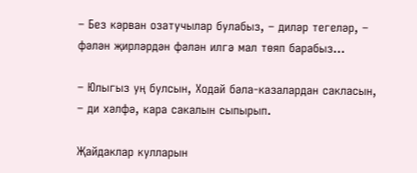– Без кәрван озатучылар булабыз, – диләр тегеләр, – фәлән җирләрдән фәлән илгә мал төяп барабыз…

– Юлыгыз уң булсын, Ходай бәла-казалардан сакласын, – ди хәлфә, кара сакалын сыпырып.

Җайдаклар кулларын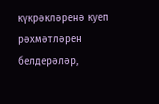күкрәкләренә куеп рәхмәтләрен белдерәләр,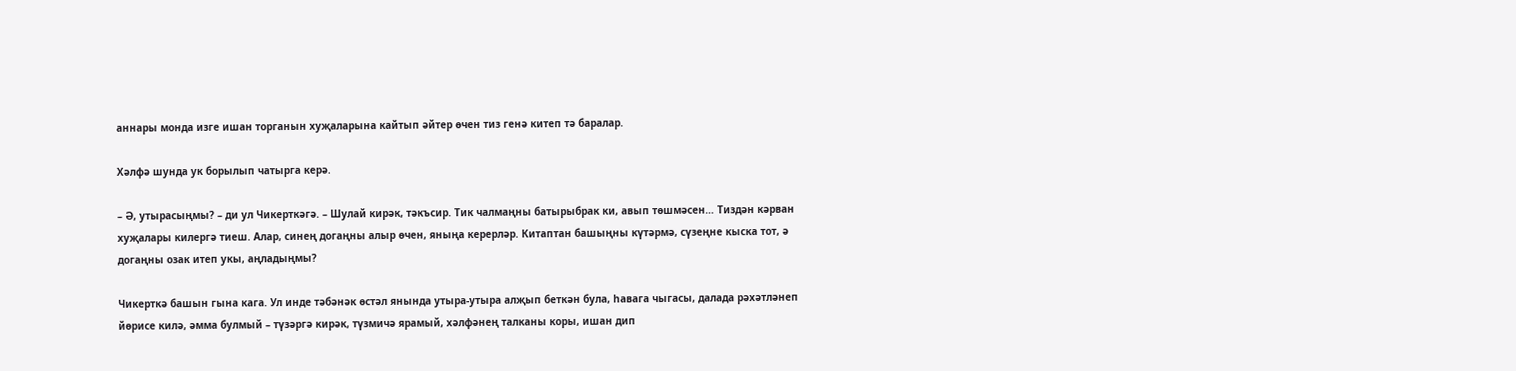аннары монда изге ишан торганын хуҗаларына кайтып әйтер өчен тиз генә китеп тә баралар.

Хәлфә шунда ук борылып чатырга керә.

– Ә, утырасыңмы? – ди ул Чикерткәгә. – Шулай кирәк, тәкъсир. Тик чалмаңны батырыбрак ки, авып төшмәсен… Тиздән кәрван хуҗалары килергә тиеш. Алар, синең догаңны алыр өчен, яныңа керерләр. Китаптан башыңны күтәрмә, сүзеңне кыска тот, ә догаңны озак итеп укы, аңладыңмы?

Чикерткә башын гына кага. Ул инде тәбәнәк өстәл янында утыра-утыра алҗып беткән була, һавага чыгасы, далада рәхәтләнеп йөрисе килә, әмма булмый – түзәргә кирәк, түзмичә ярамый, хәлфәнең талканы коры, ишан дип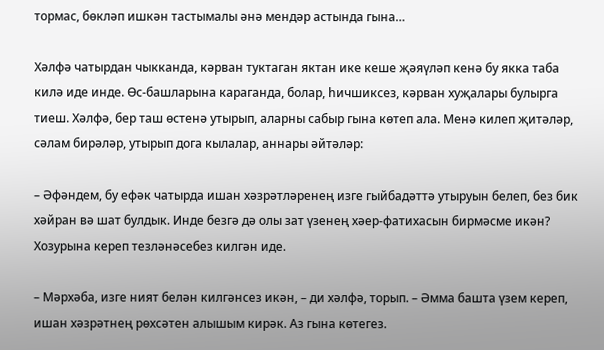тормас, бөкләп ишкән тастымалы әнә мендәр астында гына…

Хәлфә чатырдан чыкканда, кәрван туктаган яктан ике кеше җәяүләп кенә бу якка таба килә иде инде. Өс-башларына караганда, болар, һичшиксез, кәрван хуҗалары булырга тиеш. Хәлфә, бер таш өстенә утырып, аларны сабыр гына көтеп ала. Менә килеп җитәләр, сәлам бирәләр, утырып дога кылалар, аннары әйтәләр:

– Әфәндем, бу ефәк чатырда ишан хәзрәтләренең изге гыйбадәттә утыруын белеп, без бик хәйран вә шат булдык. Инде безгә дә олы зат үзенең хәер-фатихасын бирмәсме икән? Хозурына кереп тезләнәсебез килгән иде.

– Мәрхәба, изге ният белән килгәнсез икән, – ди хәлфә, торып. – Әмма башта үзем кереп, ишан хәзрәтнең рөхсәтен алышым кирәк. Аз гына көтегез.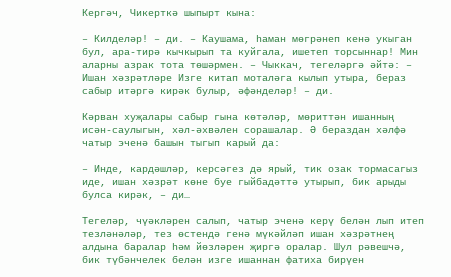Кергәч, Чикерткә шыпырт кына:

– Килделәр! – ди. – Каушама, һаман мөгрәнеп кенә укыган бул, ара-тирә кычкырып та куйгала, ишетеп торсыннар! Мин аларны азрак тота төшәрмен. – Чыккач, тегеләргә әйтә: – Ишан хәзрәтләре Изге китап моталәга кылып утыра, бераз сабыр итәргә кирәк булыр, әфәнделәр! – ди.

Кәрван хуҗалары сабыр гына көтәләр, мөриттән ишанның исән-саулыгын, хәл-әхвәлен сорашалар. Ә бераздан хәлфә чатыр эченә башын тыгып карый да:

– Инде, кардәшләр, керсәгез дә ярый, тик озак тормасагыз иде, ишан хәзрәт көне буе гыйбадәттә утырып, бик арыды булса кирәк, – ди…

Тегеләр, чүәкләрен салып, чатыр эченә керү белән лып итеп тезләнәләр, тез өстендә генә мүкәйләп ишан хәзрәтнең алдына баралар һәм йөзләрен җиргә оралар. Шул рәвешчә, бик түбәнчелек белән изге ишаннан фатиха бирүен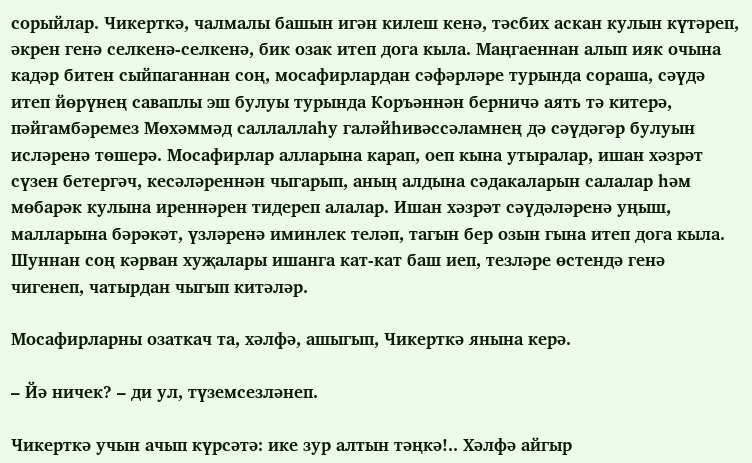сорыйлар. Чикерткә, чалмалы башын игән килеш кенә, тәсбих аскан кулын күтәреп, әкрен генә селкенә-селкенә, бик озак итеп дога кыла. Маңгаеннан алып ияк очына кадәр битен сыйпаганнан соң, мосафирлардан сәфәрләре турында сораша, сәүдә итеп йөрүнең саваплы эш булуы турында Коръәннән берничә аять тә китерә, пәйгамбәремез Мөхәммәд саллаллаһу галәйһивәссәламнең дә сәүдәгәр булуын исләренә төшерә. Мосафирлар алларына карап, оеп кына утыралар, ишан хәзрәт сүзен бетергәч, кесәләреннән чыгарып, аның алдына сәдакаларын салалар һәм мөбарәк кулына иреннәрен тидереп алалар. Ишан хәзрәт сәүдәләренә уңыш, малларына бәрәкәт, үзләренә иминлек теләп, тагын бер озын гына итеп дога кыла. Шуннан соң кәрван хуҗалары ишанга кат-кат баш иеп, тезләре өстендә генә чигенеп, чатырдан чыгып китәләр.

Мосафирларны озаткач та, хәлфә, ашыгып, Чикерткә янына керә.

– Йә ничек? – ди ул, түземсезләнеп.

Чикерткә учын ачып күрсәтә: ике зур алтын тәңкә!.. Хәлфә айгыр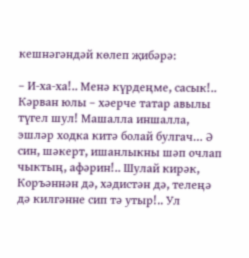кешнәгәндәй көлеп җибәрә:

– И-ха-ха!.. Менә күрдеңме, сасык!.. Кәрван юлы – хәерче татар авылы түгел шул! Машалла иншалла, эшләр ходка китә болай булгач… Ә син, шәкерт, ишанлыкны шәп очлап чыктың, афәрин!.. Шулай кирәк, Коръәннән дә, хәдистән дә, телеңә дә килгәнне сип тә утыр!.. Ул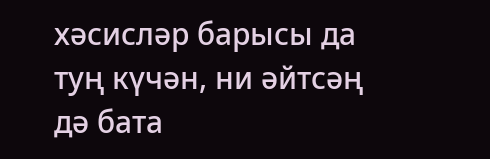хәсисләр барысы да туң күчән, ни әйтсәң дә бата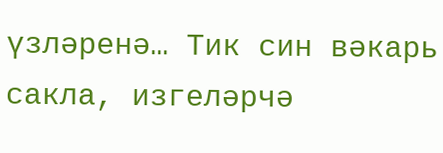үзләренә… Тик син вәкарь сакла, изгеләрчә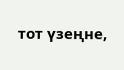тот үзеңне,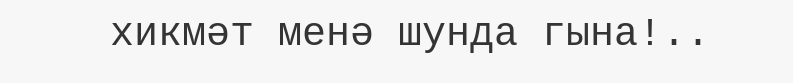хикмәт менә шунда гына!..